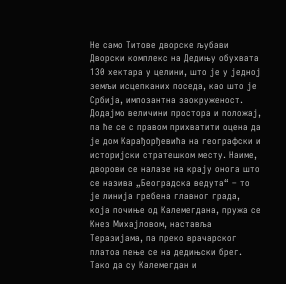Не само Титове дворске љубави
Дворски комплекс на Дедињу обухвата 130 хектара у целини, што је у једној земљи исцепканих поседа, као што је Србија, импозантна заокруженост. Додајмо величини простора и положај, па ће се с правом прихватити оцена да је дом Карађорђевића на географски и историјски стратешком месту. Наиме, дворови се налазе на крају онога што се назива „Београдска ведута“ – то је линија гребена главног града, која почиње од Калемегдана, пружа се Кнез Михајловом, наставља Теразијама, па преко врачарског платоа пење се на дедињски брег. Тако да су Калемегдан и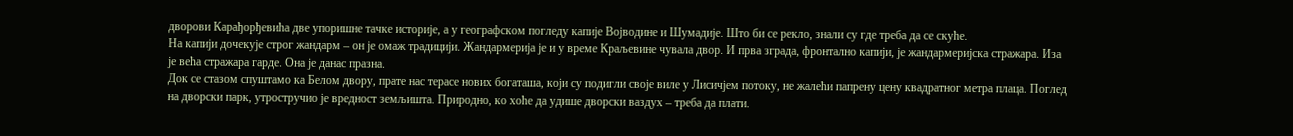дворови Карађорђевића две упоришне тачке историје, а у географском погледу капије Војводине и Шумадије. Што би се рекло, знали су где треба да се скуће.
На капији дочекује строг жандарм – он је омаж традицији. Жандармерија је и у време Краљевине чувала двор. И прва зграда, фронтално капији, је жандармеријска стражара. Иза је већа стражара гарде. Она је данас празна.
Док се стазом спуштамо ка Белом двору, прате нас терасе нових богаташа, који су подигли своје виле у Лисичјем потоку, не жалећи папрену цену квадратног метра плаца. Поглед на дворски парк, утростручио је вредност земљишта. Природно, ко хоће да удише дворски ваздух – треба да плати.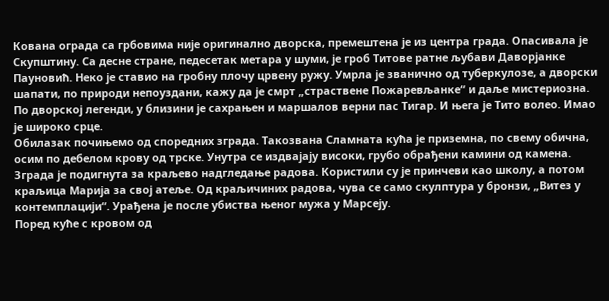Кована ограда са грбовима није оригинално дворска, премештена је из центра града. Опасивала је Скупштину. Са десне стране, педесетак метара у шуми, је гроб Титове ратне љубави Даворјанке Пауновић. Неко је ставио на гробну плочу црвену ружу. Умрла је званично од туберкулозе, а дворски шапати, по природи непоуздани, кажу да је смрт „страствене Пожаревљанке“ и даље мистериозна. По дворској легенди, у близини је сахрањен и маршалов верни пас Тигар. И њега је Тито волео. Имао је широко срце.
Обилазак почињемо од споредних зграда. Такозвана Сламната кућа је приземна, по свему обична, осим по дебелом крову од трске. Унутра се издвајају високи, грубо обрађени камини од камена. Зграда је подигнута за краљево надгледање радова. Користили су је принчеви као школу, а потом краљица Марија за свој атеље. Од краљичиних радова, чува се само скулптура у бронзи, „Витез у контемплацији“. Урађена је после убиства њеног мужа у Марсеју.
Поред куће с кровом од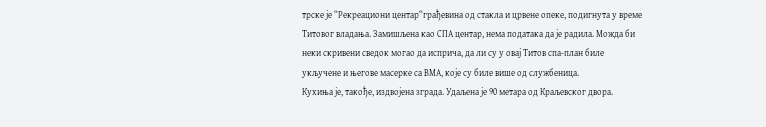трске је “Рекреациони центар“грађевина од стакла и црвене опеке, подигнута у време Титовог владања. Замишљена као СПА центар, нема података да је радила. Можда би неки скривени сведок могао да исприча, да ли су у овај Титов спа-план биле укључене и његове масерке са ВМА, које су биле више од службеница.
Кухиња је, такође, издвојена зграда. Удаљена је 90 метара од Краљевског двора.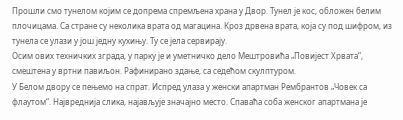Прошли смо тунелом којим се допрема спремљена храна у Двор. Тунел је кос, обложен белим плочицама. Са стране су неколика врата од магацина. Кроз дрвена врата, која су под шифром, из тунела се улази у још једну кухињу. Ту се јела сервирају.
Осим ових техничких зграда, у парку је и уметничко дело Мештровића „Повијест Хрвата“, смештена у вртни павиљон. Рафинирано здање, са седећом скулптуром.
У Белом двору се пењемо на спрат. Испред улаза у женски апартман Рембрантов „Човек са флаутом“. Највреднија слика, најављује значајно место. Спаваћа соба женског апартмана је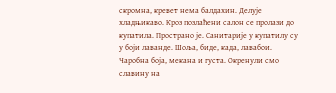скромна, кревет нема балдахин. Делује хладњикаво. Кроз позлаћени салон се пролази до купатила. Пространо је. Санитарије у купатилу су у боји лаванде. Шоља, биде, када, лавабои. Чаробна боја, мекана и густа. Окренули смо славину на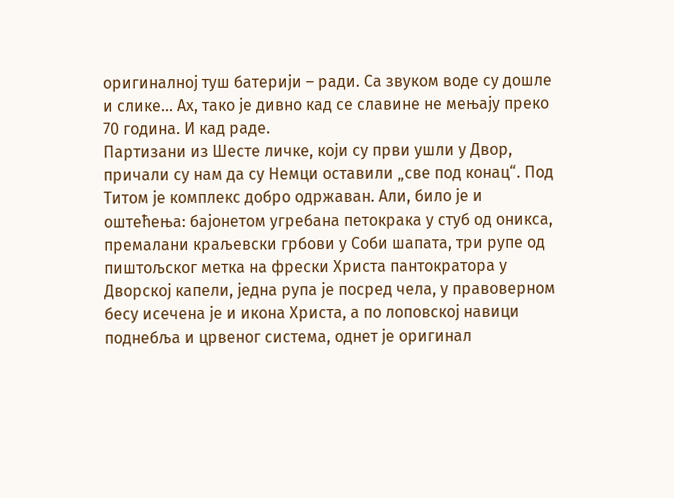оригиналној туш батерији – ради. Са звуком воде су дошле и слике... Ах, тако је дивно кад се славине не мењају преко 70 година. И кад раде.
Партизани из Шесте личке, који су први ушли у Двор, причали су нам да су Немци оставили „све под конац“. Под Титом је комплекс добро одржаван. Али, било је и оштећења: бајонетом угребана петокрака у стуб од оникса, премалани краљевски грбови у Соби шапата, три рупе од пиштољског метка на фрески Христа пантократора у Дворској капели, једна рупа је посред чела, у правоверном бесу исечена је и икона Христа, а по лоповској навици поднебља и црвеног система, однет је оригинал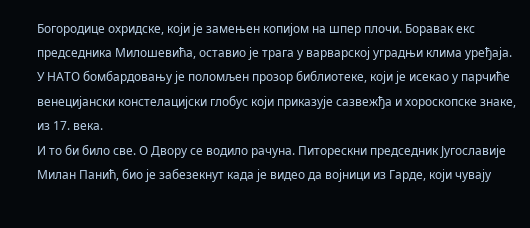Богородице охридске, који је замењен копијом на шпер плочи. Боравак екс председника Милошевића, оставио је трага у варварској уградњи клима уређаја. У НАТО бомбардовању је поломљен прозор библиотеке, који је исекао у парчиће венецијански констелацијски глобус који приказује сазвежђа и хороскопске знаке, из 17. века.
И то би било све. О Двору се водило рачуна. Питорескни председник Југославије Милан Панић, био је забезекнут када је видео да војници из Гарде, који чувају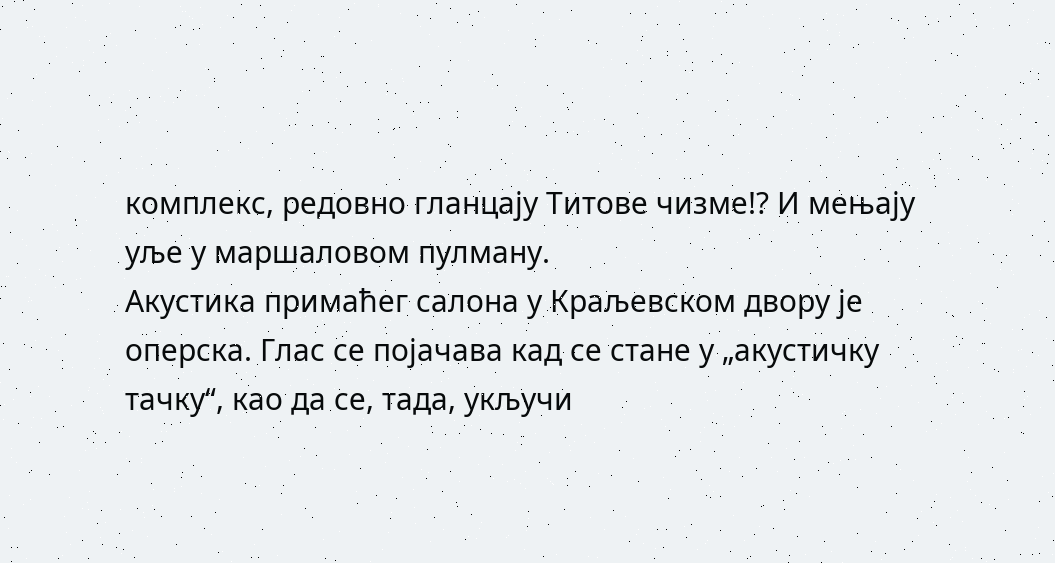комплекс, редовно гланцају Титове чизме!? И мењају уље у маршаловом пулману.
Акустика примаћег салона у Краљевском двору је оперска. Глас се појачава кад се стане у „акустичку тачку“, као да се, тада, укључи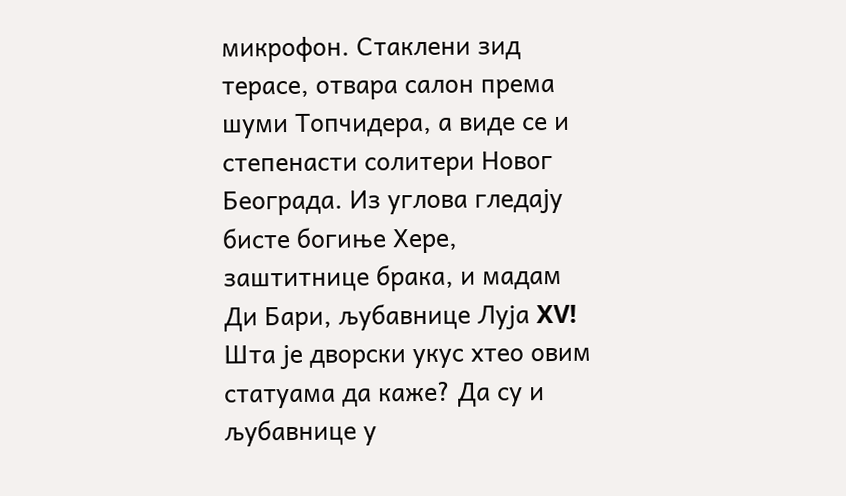микрофон. Стаклени зид терасе, отвара салон према шуми Топчидера, а виде се и степенасти солитери Новог Београда. Из углова гледају бисте богиње Хере, заштитнице брака, и мадам Ди Бари, љубавнице Луја XV! Шта је дворски укус хтео овим статуама да каже? Да су и љубавнице у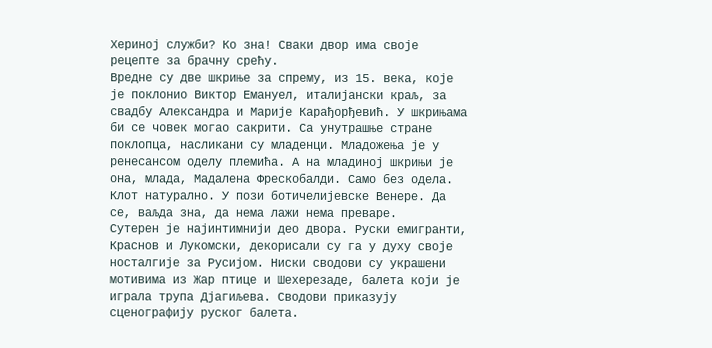Хериној служби? Ко зна! Сваки двор има своје рецепте за брачну срећу.
Вредне су две шкриње за спрему, из 15. века, које је поклонио Виктор Емануел, италијански краљ, за свадбу Александра и Марије Карађорђевић. У шкрињама би се човек могао сакрити. Са унутрашње стране поклопца, насликани су младенци. Младожења је у ренесансом оделу племића. А на младиној шкрињи је она, млада, Мадалена Фрескобалди. Само без одела. Клот натурално. У пози ботичелијевске Венере. Да се, ваљда зна, да нема лажи нема преваре.
Сутерен је најинтимнији део двора. Руски емигранти, Краснов и Лукомски, декорисали су га у духу своје носталгије за Русијом. Ниски сводови су украшени мотивима из Жар птице и Шехерезаде, балета који је играла трупа Дјагиљева. Сводови приказују сценографију руског балета.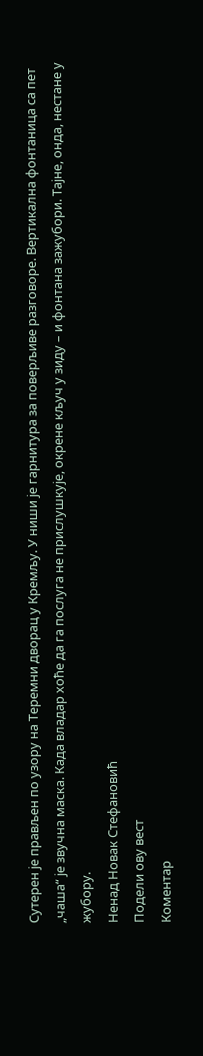Сутерен је прављен по узору на Теремни дворац у Кремљу. У ниши је гарнитура за поверљиве разговоре. Вертикална фонтаница са пет „чаша“ је звучна маска. Када владар хоће да га послуга не прислушкује, окрене кључ у зиду – и фонтана зажубори. Тајне, онда, нестане у жубору.
Ненад Новак Стефановић
Подели ову вест
Комeнтар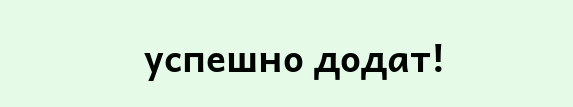успeшно додат!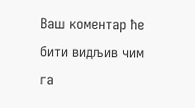Ваш комeнтар ћe бити видљив чим га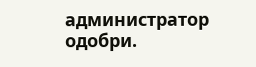администратор одобри.